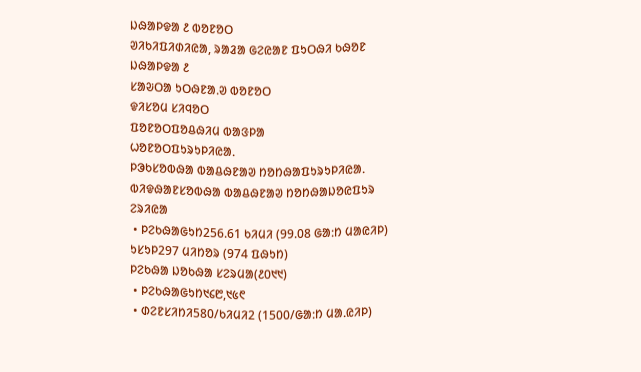ᱡᱷᱟᱞᱫᱟ ᱒ ᱵᱚᱱᱚᱛ
ᱣᱤᱠᱤᱯᱤᱰᱤᱭᱟ, ᱨᱟᱲᱟ ᱜᱮᱭᱟᱱ ᱯᱩᱛᱷᱤ ᱠᱷᱚᱱ
ᱡᱷᱟᱞᱫᱟ ᱒
ᱥᱟᱶᱛᱟ ᱩᱛᱷᱱᱟᱹᱣ ᱵᱚᱱᱚᱛ
ᱫᱤᱥᱚᱢ ᱥᱤᱧᱚᱛ
ᱯᱚᱱᱚᱛᱯᱚᱪᱷᱤᱢ ᱵᱟᱝᱞᱟ
ᱦᱚᱱᱚᱛᱯᱩᱨᱩᱞᱤᱭᱟᱹ
ᱞᱳᱠᱥᱚᱵᱷᱟ ᱵᱟᱪᱷᱱᱟᱣ ᱴᱚᱴᱷᱟᱯᱩᱨᱩᱞᱤᱭᱟᱹ
ᱵᱤᱫᱷᱟᱱᱥᱚᱵᱷᱟ ᱵᱟᱪᱷᱱᱟᱣ ᱴᱚᱴᱷᱟᱡᱚᱭᱯᱩᱨ
ᱮᱨᱤᱭᱟ
 • ᱞᱮᱠᱷᱟᱜᱩᱴ256.61 ᱠᱤᱢᱤ (99.08 ᱜᱟᱺᱴ ᱢᱟᱭᱤᱞ)
ᱩᱥᱩᱞ297 ᱢᱤᱴᱚᱨ (974 ᱯᱷᱩᱴ)
ᱞᱮᱠᱷᱟ ᱡᱚᱠᱷᱟ ᱥᱮᱨᱢᱟ(᱒᱐᱑᱑)
 • ᱞᱮᱠᱷᱟᱜᱩᱴ᱑᱔᱘,᱑᱕᱖
 • ᱰᱮᱱᱥᱤᱴᱤ580/ᱠᱤᱢᱤ2 (1500/ᱜᱟᱺᱴ ᱢᱟᱹᱭᱤᱞ)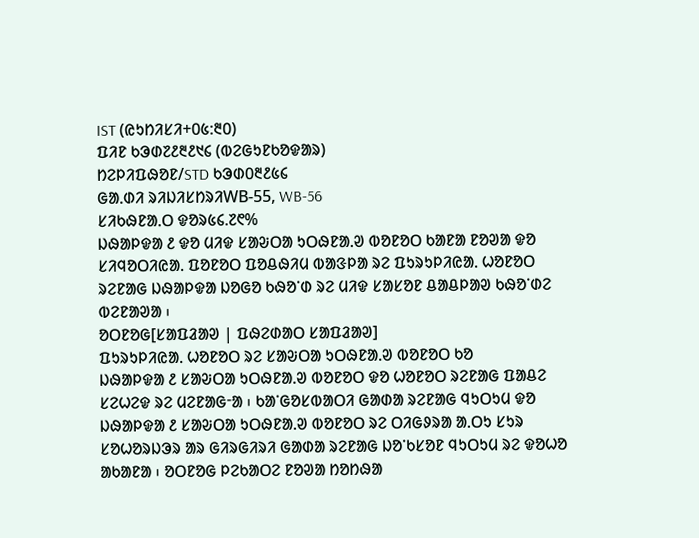IST (ᱭᱩᱴᱤᱥᱤ+᱐᱕:᱓᱐)
ᱯᱤᱱ ᱠᱳᱰ᱗᱒᱓᱒᱑᱔ (ᱵᱮᱜᱩᱱᱠᱚᱫᱟᱨ)
ᱴᱮᱞᱤᱯᱷᱚᱱ/STD ᱠᱳᱰ᱐᱓᱒᱕᱔
ᱜᱟᱹᱰᱤ ᱨᱤᱡᱤᱥᱴᱨᱤWB-55, WB-56
ᱥᱤᱠᱷᱱᱟᱹᱛ ᱫᱚᱨ᱕᱔.᱗᱖%
ᱡᱷᱟᱞᱫᱟ ᱒ ᱫᱚ ᱢᱤᱫ ᱥᱟᱶᱛᱟ ᱩᱛᱷᱱᱟᱹᱣ ᱵᱚᱱᱚᱛ ᱠᱟᱱᱟ ᱱᱚᱣᱟ ᱫᱚ ᱥᱤᱧᱚᱛᱤᱭᱟᱹ ᱯᱚᱱᱚᱛ ᱯᱚᱪᱷᱤᱢ ᱵᱟᱝᱞᱟ ᱨᱮ ᱯᱩᱨᱩᱞᱤᱭᱟᱹ ᱦᱚᱱᱚᱛ ᱨᱮᱱᱟᱜ ᱡᱷᱟᱞᱫᱟ ᱡᱚᱜᱚ ᱠᱷᱚᱸᱰ ᱨᱮ ᱢᱤᱫ ᱥᱟᱥᱚᱱ ᱪᱟᱪᱞᱟᱣ ᱠᱷᱚᱸᱰᱮ ᱵᱮᱱᱟᱣᱟ ᱾
ᱚᱛᱱᱚᱜ[ᱥᱟᱯᱲᱟᱣ | ᱯᱷᱮᱰᱟᱛ ᱥᱟᱯᱲᱟᱣ]
ᱯᱩᱨᱩᱞᱤᱭᱟᱹ ᱦᱚᱱᱚᱛ ᱨᱮ ᱥᱟᱶᱛᱟ ᱩᱛᱷᱱᱟᱹᱣ ᱵᱚᱱᱚᱛ ᱠᱚ
ᱡᱷᱟᱞᱫᱟ ᱒ ᱥᱟᱶᱛᱟ ᱩᱛᱷᱱᱟᱹᱣ ᱵᱚᱱᱚᱛ ᱫᱚ ᱦᱚᱱᱚᱛ ᱨᱮᱱᱟᱜ ᱯᱟᱪᱮ ᱥᱮᱦᱮᱫ ᱨᱮ ᱢᱮᱱᱟᱜᱼᱟ ᱾ ᱠᱟᱸᱜᱚᱥᱵᱟᱛᱤ ᱜᱟᱰᱟ ᱨᱮᱱᱟᱜ ᱧᱩᱛᱩᱢ ᱫᱚ ᱡᱷᱟᱞᱫᱟ ᱒ ᱥᱟᱶᱛᱟ ᱩᱛᱷᱱᱟᱹᱣ ᱵᱚᱱᱚᱛ ᱨᱮ ᱛᱤᱜᱽᱨᱟ ᱟᱹᱛᱩ ᱥᱩᱨ ᱥᱚᱦᱚᱨᱡᱳᱨ ᱟᱨ ᱜᱤᱨᱜᱤᱨᱤ ᱜᱟᱰᱟ ᱨᱮᱱᱟᱜ ᱡᱚᱸᱠᱥᱚᱱ ᱧᱩᱛᱩᱢ ᱨᱮ ᱫᱚᱦᱚ ᱟᱠᱟᱱᱟ ᱾ ᱚᱛᱱᱚᱜ ᱞᱮᱠᱟᱛᱮ ᱱᱚᱣᱟ ᱴᱚᱴᱷᱟ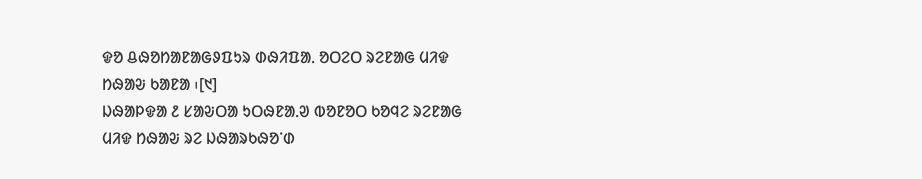ᱫᱚ ᱪᱷᱚᱴᱟᱱᱟᱜᱽᱯᱩᱨ ᱰᱷᱤᱯᱟᱹ ᱚᱛᱮᱛ ᱨᱮᱱᱟᱜ ᱢᱤᱫ ᱴᱷᱟᱶ ᱠᱟᱱᱟ ᱾[᱑]
ᱡᱷᱟᱞᱫᱟ ᱒ ᱥᱟᱶᱛᱟ ᱩᱛᱷᱱᱟᱹᱣ ᱵᱚᱱᱚᱛ ᱠᱚᱧᱮ ᱨᱮᱱᱟᱜ ᱢᱤᱫ ᱴᱷᱟᱶ ᱨᱮ ᱡᱷᱟᱨᱠᱷᱚᱸᱰ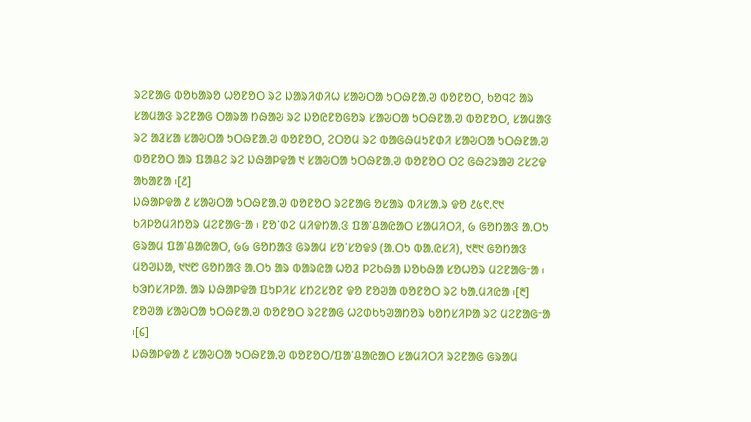ᱨᱮᱱᱟᱜ ᱵᱚᱠᱟᱨᱚ ᱦᱚᱱᱚᱛ ᱨᱮ ᱡᱟᱨᱤᱰᱤᱦ ᱥᱟᱶᱛᱟ ᱩᱛᱷᱱᱟᱹᱣ ᱵᱚᱱᱚᱛ, ᱠᱚᱧᱮ ᱟᱨ ᱥᱟᱢᱟᱝ ᱨᱮᱱᱟᱜ ᱛᱟᱨᱟ ᱴᱷᱟᱶ ᱨᱮ ᱡᱚᱭᱱᱚᱜᱚᱨ ᱥᱟᱶᱛᱟ ᱩᱛᱷᱱᱟᱹᱣ ᱵᱚᱱᱚᱛ, ᱥᱟᱢᱟᱝ ᱨᱮ ᱟᱲᱥᱟ ᱥᱟᱶᱛᱟ ᱩᱛᱷᱱᱟᱹᱣ ᱵᱚᱱᱚᱛ, ᱮᱛᱚᱢ ᱨᱮ ᱵᱟᱜᱷᱢᱩᱱᱰᱤ ᱥᱟᱶᱛᱟ ᱩᱛᱷᱱᱟᱹᱣ ᱵᱚᱱᱚᱛ ᱟᱨ ᱯᱟᱪᱮ ᱨᱮ ᱡᱷᱟᱞᱫᱟ ᱑ ᱥᱟᱶᱛᱟ ᱩᱛᱷᱱᱟᱹᱣ ᱵᱚᱱᱚᱛ ᱛᱮ ᱜᱷᱮᱨᱟᱣ ᱮᱥᱮᱫ ᱟᱠᱟᱱᱟ ᱾[᱒]
ᱡᱷᱟᱞᱫᱟ ᱒ ᱥᱟᱶᱛᱟ ᱩᱛᱷᱱᱟᱹᱣ ᱵᱚᱱᱚᱛ ᱨᱮᱱᱟᱜ ᱚᱥᱟᱨ ᱵᱤᱥᱟᱹᱨ ᱫᱚ ᱒᱕᱖.᱖᱑ ᱠᱤᱞᱚᱢᱤᱴᱚᱨ ᱢᱮᱱᱟᱜᱼᱟ ᱾ ᱱᱚᱸᱰᱮ ᱢᱤᱫᱴᱟᱹᱝ ᱯᱟᱸᱪᱟᱭᱟᱛ ᱥᱟᱢᱤᱛᱤ, ᱙ ᱜᱚᱴᱟᱝ ᱟᱹᱛᱩ ᱜᱨᱟᱢ ᱯᱟᱸᱪᱟᱭᱟᱛ, ᱙᱙ ᱜᱚᱴᱟᱝ ᱜᱨᱟᱢ ᱥᱚᱸᱥᱚᱫᱽ (ᱟᱹᱛᱩ ᱵᱟᱹᱭᱥᱤ), ᱑᱓᱑ ᱜᱚᱴᱟᱝ ᱢᱚᱣᱡᱟ, ᱑᱑᱘ ᱜᱚᱴᱟᱝ ᱟᱹᱛᱩ ᱟᱨ ᱵᱟᱨᱭᱟ ᱦᱚᱲ ᱞᱮᱠᱷᱟ ᱡᱚᱠᱷᱟ ᱥᱚᱦᱚᱨ ᱢᱮᱱᱟᱜᱼᱟ ᱾ ᱠᱳᱴᱥᱤᱞᱟᱹ ᱟᱨ ᱡᱷᱟᱞᱫᱟ ᱯᱩᱞᱤᱥ ᱥᱴᱮᱥᱚᱱ ᱫᱚ ᱱᱚᱣᱟ ᱵᱚᱱᱚᱛ ᱨᱮ ᱠᱟᱹᱢᱤᱭᱟ ᱾[᱓] ᱱᱚᱣᱟ ᱥᱟᱶᱛᱟ ᱩᱛᱷᱱᱟᱹᱣ ᱵᱚᱱᱚᱛ ᱨᱮᱱᱟᱜ ᱦᱮᱰᱠᱩᱣᱟᱴᱚᱨ ᱠᱚᱴᱥᱤᱞᱟ ᱨᱮ ᱢᱮᱱᱟᱜᱼᱟ ᱾[᱔]
ᱡᱷᱟᱞᱫᱟ ᱒ ᱥᱟᱶᱛᱟ ᱩᱛᱷᱱᱟᱹᱣ ᱵᱚᱱᱚᱛ/ᱯᱟᱸᱪᱟᱭᱟᱛ ᱥᱟᱢᱤᱛᱤ ᱨᱮᱱᱟᱜ ᱜᱨᱟᱢ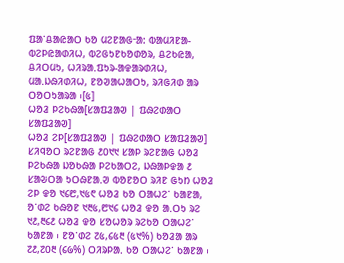ᱯᱟᱸᱪᱟᱭᱟᱛ ᱠᱚ ᱢᱮᱱᱟᱜᱼᱟ: ᱵᱟᱢᱤᱱᱟ-ᱵᱮᱞᱭᱟᱰᱤᱦ, ᱵᱮᱜᱩᱱᱠᱚᱰᱚᱨ, ᱪᱮᱠᱭᱟ, ᱪᱤᱛᱢᱩ, ᱦᱤᱨᱟᱹᱯᱩᱨ-ᱟᱫᱟᱨᱰᱤᱦ, ᱢᱟᱹᱡᱷᱤᱰᱤᱦ, ᱱᱚᱣᱟᱦᱟᱛᱩ, ᱨᱤᱜᱤᱰ ᱟᱨ ᱛᱚᱛᱩᱟᱨᱟ ᱾[᱕]
ᱦᱚᱲ ᱞᱮᱠᱷᱟ[ᱥᱟᱯᱲᱟᱣ | ᱯᱷᱮᱰᱟᱛ ᱥᱟᱯᱲᱟᱣ]
ᱦᱚᱲ ᱮᱞ[ᱥᱟᱯᱲᱟᱣ | ᱯᱷᱮᱰᱟᱛ ᱥᱟᱯᱲᱟᱣ]
ᱥᱤᱧᱚᱛ ᱨᱮᱱᱟᱜ ᱒᱐᱑᱑ ᱥᱟᱞ ᱨᱮᱱᱟᱜ ᱦᱚᱲ ᱞᱮᱠᱷᱟ ᱡᱚᱠᱷᱟ ᱞᱮᱠᱟᱛᱮ, ᱡᱷᱟᱞᱫᱟ ᱒ ᱥᱟᱶᱛᱟ ᱩᱛᱷᱱᱟᱹᱣ ᱵᱚᱱᱚᱛ ᱨᱤᱱ ᱜᱩᱴ ᱦᱚᱲ ᱮᱞ ᱫᱚ ᱑᱔᱘,᱑᱕᱖ ᱦᱚᱲ ᱠᱚ ᱛᱟᱦᱮᱸ ᱠᱟᱱᱟ, ᱚᱸᱰᱮ ᱠᱷᱚᱱ ᱑᱓᱕,᱘᱑᱔ ᱦᱚᱲ ᱫᱚ ᱟᱹᱛᱩ ᱨᱮ ᱑᱒,᱓᱔᱒ ᱦᱚᱲ ᱫᱚ ᱥᱚᱦᱚᱨ ᱨᱮᱠᱚ ᱛᱟᱦᱮᱸ ᱠᱟᱱᱟ ᱾ ᱱᱚᱸᱰᱮ ᱗᱕,᱔᱕᱓ (᱕᱑%) ᱠᱚᱲᱟ ᱟᱨ ᱗᱒,᱗᱐᱓ (᱔᱙%) ᱛᱤᱨᱞᱟᱹ ᱠᱚ ᱛᱟᱦᱮᱸ ᱠᱟᱱᱟ ᱾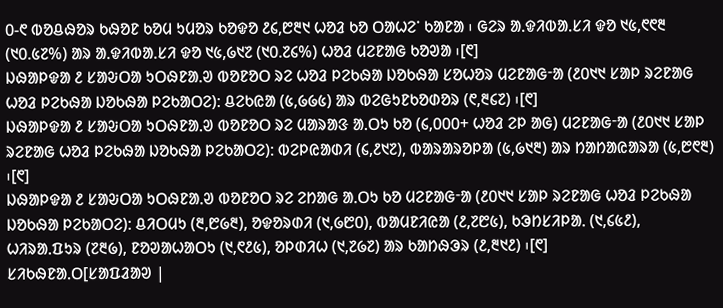᱐-᱖ ᱵᱚᱪᱷᱚᱨ ᱠᱷᱚᱱ ᱠᱚᱢ ᱩᱢᱚᱨ ᱠᱚᱫᱚ ᱒᱔,᱘᱓᱑ ᱦᱚᱲ ᱠᱚ ᱛᱟᱦᱮᱸ ᱠᱟᱱᱟ ᱾ ᱜᱮᱨ ᱟᱹᱫᱤᱵᱟᱹᱥᱤ ᱫᱚ ᱑᱕,᱖᱖᱓ (᱑᱐.᱕᱗%) ᱟᱨ ᱟᱹᱫᱤᱵᱟᱹᱥᱤ ᱫᱚ ᱑᱕,᱙᱑᱗ (᱑᱐.᱗᱔%) ᱦᱚᱲ ᱢᱮᱱᱟᱜ ᱠᱚᱣᱟ ᱾[᱖]
ᱡᱷᱟᱞᱫᱟ ᱒ ᱥᱟᱶᱛᱟ ᱩᱛᱷᱱᱟᱹᱣ ᱵᱚᱱᱚᱛ ᱨᱮ ᱦᱚᱲ ᱞᱮᱠᱷᱟ ᱡᱚᱠᱷᱟ ᱥᱚᱦᱚᱨ ᱢᱮᱱᱟᱜᱼᱟ (᱒᱐᱑᱑ ᱥᱟᱞ ᱨᱮᱱᱟᱜ ᱦᱚᱲ ᱞᱮᱠᱷᱟ ᱡᱚᱠᱷᱟ ᱞᱮᱠᱟᱛᱮ): ᱪᱮᱠᱭᱟ (᱕,᱙᱙᱕) ᱟᱨ ᱵᱮᱜᱩᱱᱠᱚᱰᱚᱨ (᱖,᱓᱔᱗) ᱾[᱖]
ᱡᱷᱟᱞᱫᱟ ᱒ ᱥᱟᱶᱛᱟ ᱩᱛᱷᱱᱟᱹᱣ ᱵᱚᱱᱚᱛ ᱨᱮ ᱢᱟᱨᱟᱝ ᱟᱹᱛᱩ ᱠᱚ (᱔,᱐᱐᱐+ ᱦᱚᱲ ᱮᱞ ᱟᱜ) ᱢᱮᱱᱟᱜᱼᱟ (᱒᱐᱑᱑ ᱥᱟᱞ ᱨᱮᱱᱟᱜ ᱦᱚᱲ ᱞᱮᱠᱷᱟ ᱡᱚᱠᱷᱟ ᱞᱮᱠᱟᱛᱮ): ᱵᱮᱞᱭᱟᱰᱤ (᱔,᱒᱑᱗), ᱵᱟᱨᱟᱨᱚᱞᱟ (᱕,᱙᱑᱓) ᱟᱨ ᱴᱟᱴᱟᱭᱟᱨᱟ (᱕,᱘᱖᱓) ᱾[᱖]
ᱡᱷᱟᱞᱫᱟ ᱒ ᱥᱟᱶᱛᱟ ᱩᱛᱷᱱᱟᱹᱣ ᱵᱚᱱᱚᱛ ᱨᱮ ᱮᱴᱟᱜ ᱟᱹᱛᱩ ᱠᱚ ᱢᱮᱱᱟᱜᱼᱟ (᱒᱐᱑᱑ ᱥᱟᱞ ᱨᱮᱱᱟᱜ ᱦᱚᱲ ᱞᱮᱠᱷᱟ ᱡᱚᱠᱷᱟ ᱞᱮᱠᱟᱛᱮ): ᱪᱤᱛᱢᱩ (᱓,᱘᱙᱓), ᱚᱫᱚᱨᱰᱤ (᱑,᱙᱘᱐), ᱵᱟᱢᱱᱤᱭᱟ (᱒,᱗᱘᱕), ᱠᱳᱴᱥᱤᱞᱟᱹ (᱑,᱔᱕᱒), ᱦᱤᱨᱟᱹᱯᱩᱨ (᱗᱓᱙), ᱱᱚᱣᱟᱦᱟᱛᱩ (᱑,᱖᱒᱕), ᱚᱞᱰᱤᱦ (᱑,᱗᱙᱗) ᱟᱨ ᱠᱟᱴᱷᱳᱨ (᱒,᱓᱑᱒) ᱾[᱖]
ᱥᱤᱠᱷᱱᱟᱹᱛ[ᱥᱟᱯᱲᱟᱣ |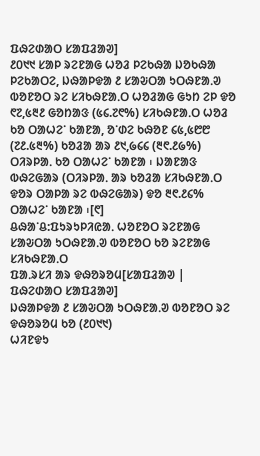ᱯᱷᱮᱰᱟᱛ ᱥᱟᱯᱲᱟᱣ]
᱒᱐᱑᱑ ᱥᱟᱞ ᱨᱮᱱᱟᱜ ᱦᱚᱲ ᱞᱮᱠᱷᱟ ᱡᱚᱠᱷᱟ ᱞᱮᱠᱟᱛᱮ, ᱡᱷᱟᱞᱫᱟ ᱒ ᱥᱟᱶᱛᱟ ᱩᱛᱷᱱᱟᱹᱣ ᱵᱚᱱᱚᱛ ᱨᱮ ᱥᱤᱠᱷᱱᱟᱹᱛ ᱦᱚᱲᱟᱜ ᱜᱩᱴ ᱮᱞ ᱫᱚ ᱖᱗,᱕᱓᱒ ᱜᱚᱴᱟᱝ (᱕᱔.᱗᱖%) ᱥᱤᱠᱷᱱᱟᱹᱛ ᱦᱚᱲ ᱠᱚ ᱛᱟᱦᱮᱸ ᱠᱟᱱᱟ, ᱚᱸᱰᱮ ᱠᱷᱚᱱ ᱔᱕,᱕᱘᱘ (᱗᱒.᱕᱓%) ᱠᱚᱲᱟ ᱟᱨ ᱒᱑,᱙᱔᱔ (᱓᱖.᱒᱙%) ᱛᱤᱨᱞᱟᱹ ᱠᱚ ᱛᱟᱦᱮᱸ ᱠᱟᱱᱟ ᱾ ᱡᱟᱱᱟᱝ ᱵᱷᱮᱜᱟᱨ (ᱛᱤᱨᱞᱟᱹ ᱟᱨ ᱠᱚᱲᱟ ᱥᱤᱠᱷᱱᱟᱹᱛ ᱫᱚᱨ ᱛᱟᱞᱟ ᱨᱮ ᱵᱷᱮᱜᱟᱨ) ᱫᱚ ᱓᱖.᱒᱔% ᱛᱟᱦᱮᱸ ᱠᱟᱱᱟ ᱾[᱖]
ᱪᱷᱟᱸᱪ:ᱯᱩᱨᱩᱞᱤᱭᱟᱹ ᱦᱚᱱᱚᱛ ᱨᱮᱱᱟᱜ ᱥᱟᱶᱛᱟ ᱩᱛᱷᱱᱟᱹᱣ ᱵᱚᱱᱚᱛ ᱠᱚ ᱨᱮᱱᱟᱜ ᱥᱤᱠᱷᱱᱟᱹᱛ
ᱯᱟᱹᱨᱥᱤ ᱟᱨ ᱫᱷᱚᱨᱚᱢ[ᱥᱟᱯᱲᱟᱣ | ᱯᱷᱮᱰᱟᱛ ᱥᱟᱯᱲᱟᱣ]
ᱡᱷᱟᱞᱫᱟ ᱒ ᱥᱟᱶᱛᱟ ᱩᱛᱷᱱᱟᱹᱣ ᱵᱚᱱᱚᱛ ᱨᱮ ᱫᱷᱚᱨᱚᱢ ᱠᱚ (᱒᱐᱑᱑)
ᱦᱤᱱᱫᱩ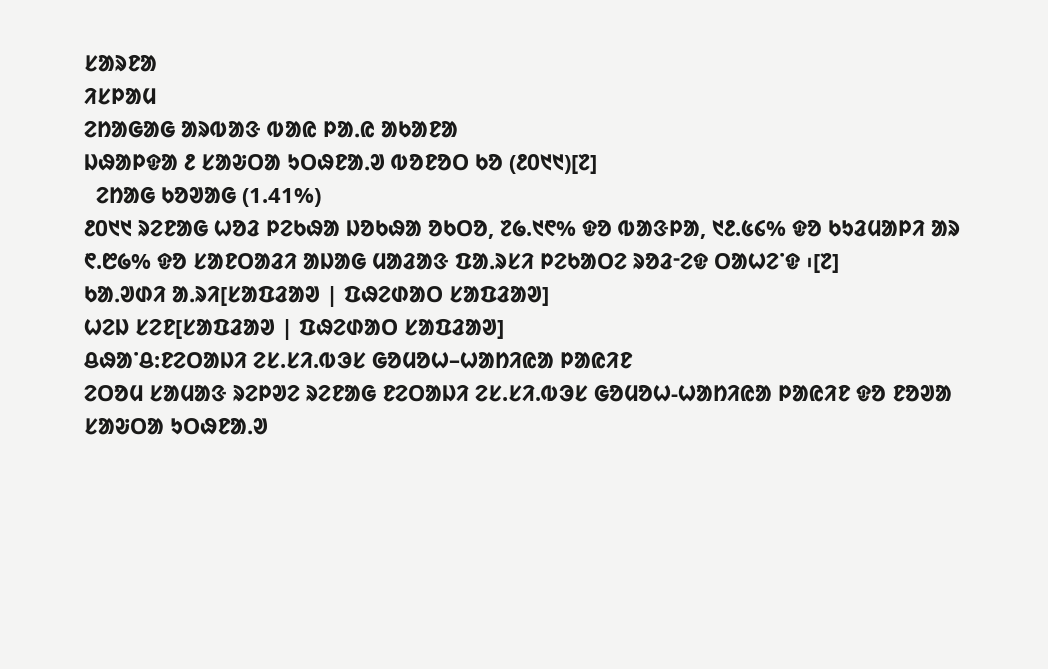ᱥᱟᱨᱱᱟ
ᱤᱥᱞᱟᱢ
ᱮᱴᱟᱜᱟᱜ ᱟᱨᱵᱟᱝ ᱵᱟᱭ ᱞᱟᱹᱭ ᱟᱠᱟᱱᱟ
ᱡᱷᱟᱞᱫᱟ ᱒ ᱥᱟᱶᱛᱟ ᱩᱛᱷᱱᱟᱹᱣ ᱵᱚᱱᱚᱛ ᱠᱚ (᱒᱐᱑᱑)[᱗]
  ᱮᱴᱟᱜ ᱠᱚᱣᱟᱜ (1.41%)
᱒᱐᱑᱑ ᱨᱮᱱᱟᱜ ᱦᱚᱲ ᱞᱮᱠᱷᱟ ᱡᱚᱠᱷᱟ ᱚᱠᱛᱚ, ᱗᱙.᱑᱖% ᱫᱚ ᱵᱟᱝᱞᱟ, ᱑᱒.᱕᱔% ᱫᱚ ᱠᱩᱲᱢᱟᱞᱤ ᱟᱨ ᱖.᱘᱙% ᱫᱚ ᱥᱟᱱᱛᱟᱲᱤ ᱟᱡᱟᱜ ᱢᱟᱲᱟᱝ ᱯᱟᱹᱨᱥᱤ ᱞᱮᱠᱟᱛᱮ ᱨᱚᱲᱼᱮᱫ ᱛᱟᱦᱮᱸᱫ ᱾[᱗]
ᱠᱟᱹᱣᱰᱤ ᱟᱹᱨᱤ[ᱥᱟᱯᱲᱟᱣ | ᱯᱷᱮᱰᱟᱛ ᱥᱟᱯᱲᱟᱣ]
ᱦᱮᱡ ᱥᱮᱱ[ᱥᱟᱯᱲᱟᱣ | ᱯᱷᱮᱰᱟᱛ ᱥᱟᱯᱲᱟᱣ]
ᱪᱷᱟᱸᱪ:ᱱᱮᱛᱟᱡᱤ ᱮᱥ.ᱥᱤ.ᱵᱳᱥ ᱜᱚᱢᱚᱦ–ᱦᱟᱴᱤᱭᱟ ᱞᱟᱭᱤᱱ
ᱮᱛᱚᱢ ᱥᱟᱢᱟᱝ ᱨᱮᱞᱣᱮ ᱨᱮᱱᱟᱜ ᱱᱮᱛᱟᱡᱤ ᱮᱥ.ᱥᱤ.ᱵᱳᱥ ᱜᱚᱢᱚᱦ-ᱦᱟᱴᱤᱭᱟ ᱞᱟᱭᱤᱱ ᱫᱚ ᱱᱚᱣᱟ ᱥᱟᱶᱛᱟ ᱩᱛᱷᱱᱟᱹᱣ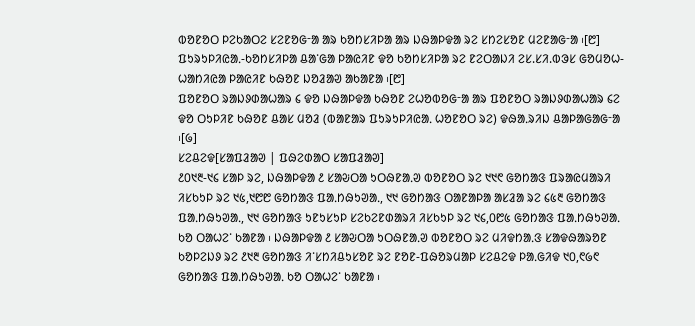ᱵᱚᱱᱚᱛ ᱞᱮᱠᱟᱛᱮ ᱥᱮᱱᱚᱜᱼᱟ ᱟᱨ ᱠᱚᱴᱥᱤᱞᱟ ᱟᱨ ᱡᱷᱟᱞᱫᱟ ᱨᱮ ᱥᱴᱮᱥᱚᱱ ᱢᱮᱱᱟᱜᱼᱟ ᱾[᱘] ᱯᱩᱨᱩᱞᱤᱭᱟᱹ-ᱠᱚᱴᱥᱤᱞᱟ ᱪᱟᱸᱜᱟ ᱞᱟᱭᱤᱱ ᱫᱚ ᱠᱚᱴᱥᱤᱞᱟ ᱨᱮ ᱱᱮᱛᱟᱡᱤ ᱮᱥ.ᱥᱤ.ᱵᱳᱥ ᱜᱚᱢᱚᱦ-ᱦᱟᱴᱤᱭᱟ ᱞᱟᱭᱤᱱ ᱠᱷᱚᱱ ᱡᱚᱲᱟᱣ ᱟᱠᱟᱱᱟ ᱾[᱘]
ᱯᱚᱱᱚᱛ ᱨᱟᱡᱽᱰᱟᱦᱟᱨ ᱔ ᱫᱚ ᱡᱷᱟᱞᱫᱟ ᱠᱷᱚᱱ ᱮᱦᱚᱵᱚᱜᱼᱟ ᱟᱨ ᱯᱚᱱᱚᱛ ᱨᱟᱡᱽᱰᱟᱦᱟᱨ ᱔ᱮ ᱫᱚ ᱛᱩᱞᱤᱱ ᱠᱷᱚᱱ ᱪᱟᱥ ᱢᱚᱲ (ᱵᱟᱱᱟᱨ ᱯᱩᱨᱩᱞᱤᱭᱟᱹ ᱦᱚᱱᱚᱛ ᱨᱮ) ᱫᱷᱟᱹᱨᱤᱡ ᱪᱟᱞᱟᱜᱟᱜᱼᱟ ᱾[᱙]
ᱥᱮᱪᱮᱫ[ᱥᱟᱯᱲᱟᱣ | ᱯᱷᱮᱰᱟᱛ ᱥᱟᱯᱲᱟᱣ]
᱒᱐᱑᱓-᱑᱔ ᱥᱟᱞ ᱨᱮ, ᱡᱷᱟᱞᱫᱟ ᱒ ᱥᱟᱶᱛᱟ ᱩᱛᱷᱱᱟᱹᱣ ᱵᱚᱱᱚᱛ ᱨᱮ ᱑᱑᱖ ᱜᱚᱴᱟᱝ ᱯᱨᱟᱭᱢᱟᱨᱤ ᱤᱥᱠᱩᱞ ᱨᱮ ᱑᱕,᱑᱘᱘ ᱜᱚᱴᱟᱝ ᱯᱟᱹᱴᱷᱩᱣᱟᱹ, ᱑᱑ ᱜᱚᱴᱟᱝ ᱛᱟᱱᱟᱞᱟ ᱟᱥᱲᱟ ᱨᱮ ᱔᱕᱓ ᱜᱚᱴᱟᱝ ᱯᱟᱹᱴᱷᱩᱣᱟᱹ, ᱑᱑ ᱜᱚᱴᱟᱝ ᱩᱱᱩᱥᱩᱞ ᱥᱮᱠᱮᱱᱰᱟᱨᱤ ᱤᱥᱠᱩᱞ ᱨᱮ ᱑᱔,᱐᱘᱕ ᱜᱚᱴᱟᱝ ᱯᱟᱹᱴᱷᱩᱣᱟᱹ ᱠᱚ ᱛᱟᱦᱮᱸ ᱠᱟᱱᱟ ᱾ ᱡᱷᱟᱞᱫᱟ ᱒ ᱥᱟᱶᱛᱟ ᱩᱛᱷᱱᱟᱹᱣ ᱵᱚᱱᱚᱛ ᱨᱮ ᱢᱤᱫᱴᱟᱹᱝ ᱥᱟᱫᱷᱟᱨᱚᱱ ᱠᱚᱞᱮᱡᱽ ᱨᱮ ᱒᱑᱓ ᱜᱚᱴᱟᱝ ᱤᱸᱥᱴᱤᱪᱩᱥᱚᱱ ᱨᱮ ᱱᱚᱱ-ᱯᱷᱚᱨᱢᱟᱞ ᱥᱮᱪᱮᱫ ᱞᱟᱹᱜᱤᱫ ᱑᱐,᱖᱙᱖ ᱜᱚᱴᱟᱝ ᱯᱟᱹᱴᱷᱩᱣᱟᱹ ᱠᱚ ᱛᱟᱦᱮᱸ ᱠᱟᱱᱟ ᱾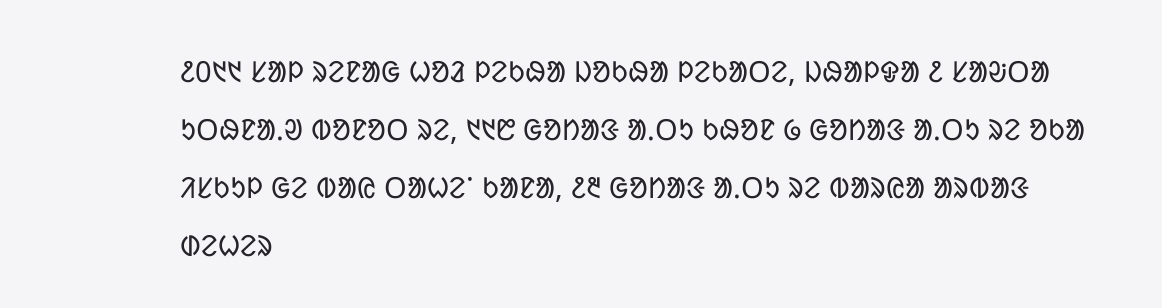᱒᱐᱑᱑ ᱥᱟᱞ ᱨᱮᱱᱟᱜ ᱦᱚᱲ ᱞᱮᱠᱷᱟ ᱡᱚᱠᱷᱟ ᱞᱮᱠᱟᱛᱮ, ᱡᱷᱟᱞᱫᱟ ᱒ ᱥᱟᱶᱛᱟ ᱩᱛᱷᱱᱟᱹᱣ ᱵᱚᱱᱚᱛ ᱨᱮ, ᱑᱑᱘ ᱜᱚᱴᱟᱝ ᱟᱹᱛᱩ ᱠᱷᱚᱱ ᱙ ᱜᱚᱴᱟᱝ ᱟᱹᱛᱩ ᱨᱮ ᱚᱠᱟ ᱤᱥᱠᱩᱞ ᱜᱮ ᱵᱟᱭ ᱛᱟᱦᱮᱸ ᱠᱟᱱᱟ, ᱒᱓ ᱜᱚᱴᱟᱝ ᱟᱹᱛᱩ ᱨᱮ ᱵᱟᱨᱭᱟ ᱟᱨᱵᱟᱝ ᱰᱮᱦᱮᱨ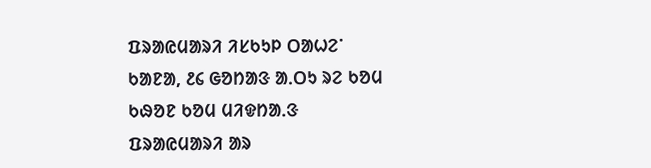ᱯᱨᱟᱭᱢᱟᱨᱤ ᱤᱥᱠᱩᱞ ᱛᱟᱦᱮᱸ ᱠᱟᱱᱟ, ᱒᱔ ᱜᱚᱴᱟᱝ ᱟᱹᱛᱩ ᱨᱮ ᱠᱚᱢ ᱠᱷᱚᱱ ᱠᱚᱢ ᱢᱤᱫᱴᱟᱹᱝ ᱯᱨᱟᱭᱢᱟᱨᱤ ᱟᱨ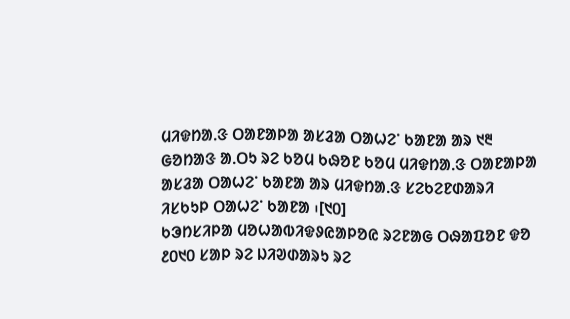ᱢᱤᱫᱴᱟᱹᱝ ᱛᱟᱱᱟᱞᱟ ᱟᱥᱲᱟ ᱛᱟᱦᱮᱸ ᱠᱟᱱᱟ ᱟᱨ ᱑᱓ ᱜᱚᱴᱟᱝ ᱟᱹᱛᱩ ᱨᱮ ᱠᱚᱢ ᱠᱷᱚᱱ ᱠᱚᱢ ᱢᱤᱫᱴᱟᱹᱝ ᱛᱟᱱᱟᱞᱟ ᱟᱥᱲᱟ ᱛᱟᱦᱮᱸ ᱠᱟᱱᱟ ᱟᱨ ᱢᱤᱫᱴᱟᱹᱝ ᱥᱮᱠᱮᱱᱰᱟᱨᱤ ᱤᱥᱠᱩᱞ ᱛᱟᱦᱮᱸ ᱠᱟᱱᱟ ᱾[᱑᱐]
ᱠᱳᱴᱥᱤᱞᱟ ᱢᱚᱦᱟᱵᱤᱫᱽᱭᱟᱞᱚᱭ ᱨᱮᱱᱟᱜ ᱛᱷᱟᱯᱚᱱ ᱫᱚ ᱒᱐᱑᱐ ᱥᱟᱞ ᱨᱮ ᱡᱤᱣᱰᱟᱨᱩ ᱨᱮ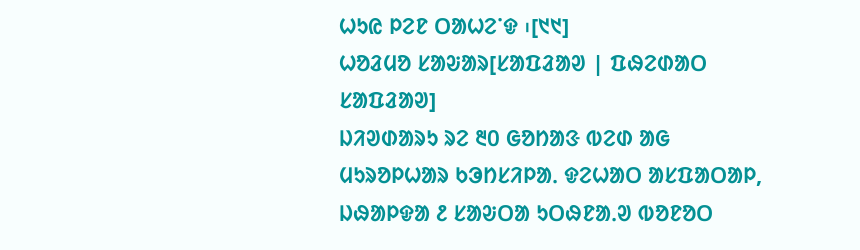ᱦᱩᱭ ᱞᱮᱱ ᱛᱟᱦᱮᱸᱫ ᱾[᱑᱑]
ᱦᱚᱲᱢᱚ ᱥᱟᱶᱟᱨ[ᱥᱟᱯᱲᱟᱣ | ᱯᱷᱮᱰᱟᱛ ᱥᱟᱯᱲᱟᱣ]
ᱡᱤᱣᱰᱟᱨᱩ ᱨᱮ ᱓᱐ ᱜᱚᱴᱟᱝ ᱵᱮᱰ ᱟᱜ ᱢᱩᱨᱚᱞᱦᱟᱨ ᱠᱳᱴᱥᱤᱞᱟᱹ ᱫᱮᱦᱟᱛ ᱟᱥᱯᱟᱛᱟᱞ, ᱡᱷᱟᱞᱫᱟ ᱒ ᱥᱟᱶᱛᱟ ᱩᱛᱷᱱᱟᱹᱣ ᱵᱚᱱᱚᱛ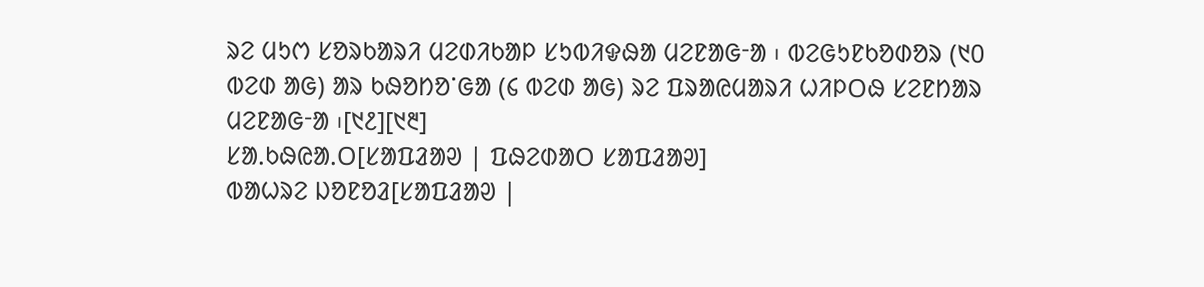ᱨᱮ ᱢᱩᱬ ᱥᱚᱨᱠᱟᱨᱤ ᱢᱮᱰᱤᱠᱟᱞ ᱥᱩᱵᱤᱫᱷᱟ ᱢᱮᱱᱟᱜᱼᱟ ᱾ ᱵᱮᱜᱩᱱᱠᱚᱰᱚᱨ (᱑᱐ ᱵᱮᱰ ᱟᱜ) ᱟᱨ ᱠᱷᱚᱴᱚᱸᱜᱟ (᱔ ᱵᱮᱰ ᱟᱜ) ᱨᱮ ᱯᱨᱟᱭᱢᱟᱨᱤ ᱦᱤᱞᱛᱷ ᱥᱮᱱᱴᱟᱨ ᱢᱮᱱᱟᱜᱼᱟ ᱾[᱑᱒][᱑᱓]
ᱥᱟᱹᱠᱷᱭᱟᱹᱛ[ᱥᱟᱯᱲᱟᱣ | ᱯᱷᱮᱰᱟᱛ ᱥᱟᱯᱲᱟᱣ]
ᱵᱟᱦᱨᱮ ᱡᱚᱱᱚᱲ[ᱥᱟᱯᱲᱟᱣ |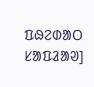ᱯᱷᱮᱰᱟᱛ ᱥᱟᱯᱲᱟᱣ]